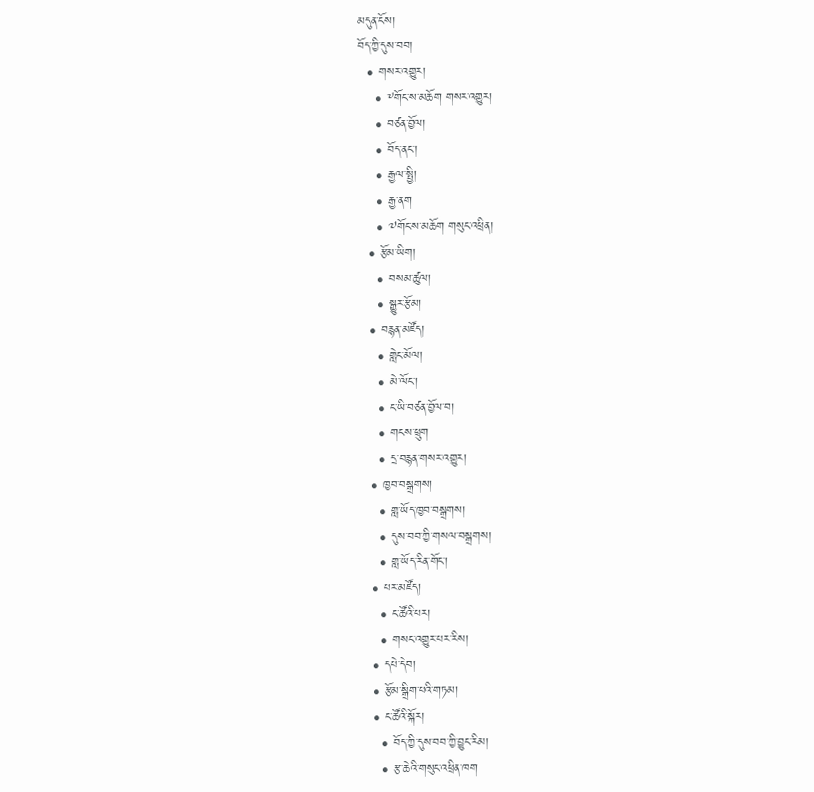མདུན་ངོས།
བོད་ཀྱི་དུས་བབ།
  • གསར་འགྱུར།
    • ༸གོང་ས་མཆོག གསར་འགྱུར།
    • བཙན་བྱོལ།
    • བོད་ནང་།
    • རྒྱལ་སྤྱི།
    • རྒྱ་ནག
    • ༧གོང་ས་མཆོག གསུང་འཕྲིན།
  • རྩོམ་ཡིག།
    • བསམ་ཚུལ།
    • སྒྱུར་རྩོམ།
  • བརྙན་མཛོད།
    • གླེང་མོལ།
    • མེ་ལོང་།
    • ང་ཡི་བཙན་བྱོལ་བ།
    • གངས་ཕྲུག
    • དྲ་བརྙན་གསར་འགྱུར།
  • ཁྱབ་བསྒྲགས།
    • གླ་ཡོད་ཁྱབ་བསྒྲགས།
    • དུས་བབ་ཀྱི་གསལ་བསྒྲགས།
    • གླ་ཡོད་རིན་གོང་།
  • པར་མཛོད།
    • ང་ཚོའི་པར།
    • གསང་འགྱུར་པར་རིས།
  • དཔེ་དེབ།
  • རྩོམ་སྒྲིག་པའི་གཏམ།
  • ང་ཚོའི་སྐོར།
    • བོད་ཀྱི་དུས་བབ་ཀྱི་བྱུང་རིམ།
    • རྩ་ཆེའི་གསུང་འཕྲིན་ཁག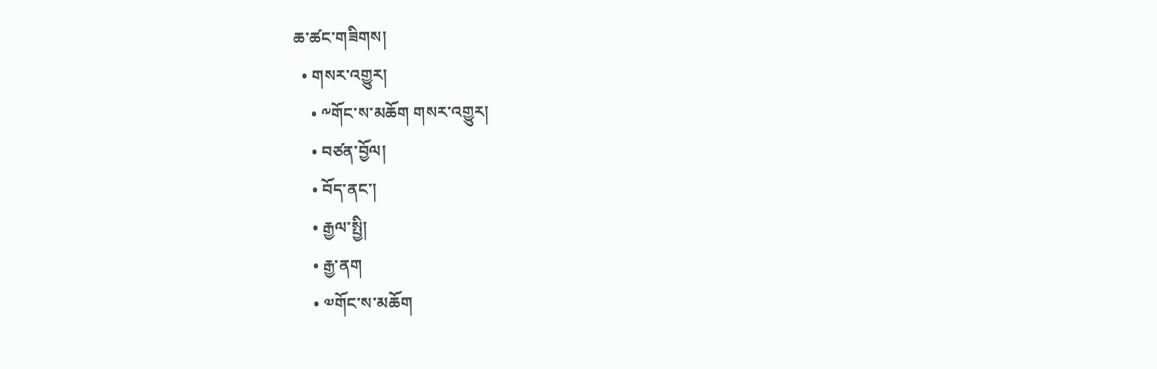ཆ་ཚང་གཟིགས།
  • གསར་འགྱུར།
    • ༸གོང་ས་མཆོག གསར་འགྱུར།
    • བཙན་བྱོལ།
    • བོད་ནང་།
    • རྒྱལ་སྤྱི།
    • རྒྱ་ནག
    • ༧གོང་ས་མཆོག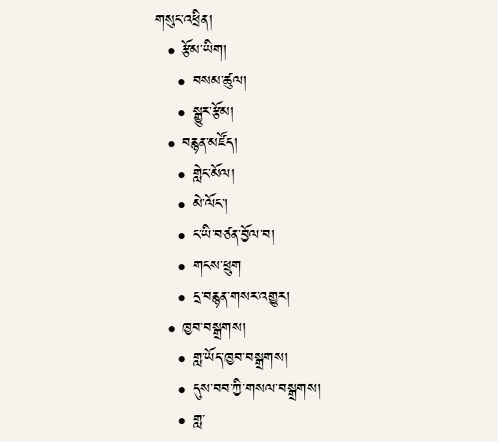གསུང་འཕྲིན།
  • རྩོམ་ཡིག།
    • བསམ་ཚུལ།
    • སྒྱུར་རྩོམ།
  • བརྙན་མཛོད།
    • གླེང་མོལ།
    • མེ་ལོང་།
    • ང་ཡི་བཙན་བྱོལ་བ།
    • གངས་ཕྲུག
    • དྲ་བརྙན་གསར་འགྱུར།
  • ཁྱབ་བསྒྲགས།
    • གླ་ཡོད་ཁྱབ་བསྒྲགས།
    • དུས་བབ་ཀྱི་གསལ་བསྒྲགས།
    • གླ་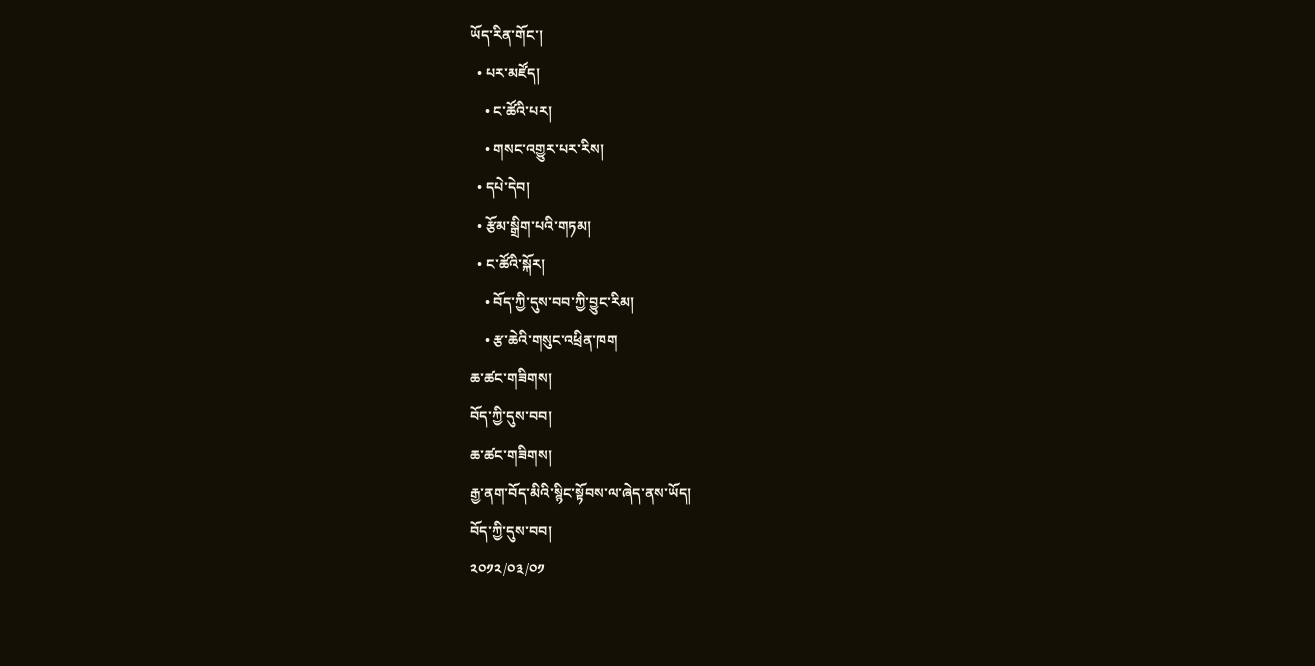ཡོད་རིན་གོང་།
  • པར་མཛོད།
    • ང་ཚོའི་པར།
    • གསང་འགྱུར་པར་རིས།
  • དཔེ་དེབ།
  • རྩོམ་སྒྲིག་པའི་གཏམ།
  • ང་ཚོའི་སྐོར།
    • བོད་ཀྱི་དུས་བབ་ཀྱི་བྱུང་རིམ།
    • རྩ་ཆེའི་གསུང་འཕྲིན་ཁག
ཆ་ཚང་གཟིགས།
བོད་ཀྱི་དུས་བབ།
ཆ་ཚང་གཟིགས།
རྒྱ་ནག་བོད་མིའི་སྙིང་སྟོབས་ལ་ཞེད་ནས་ཡོད།
བོད་ཀྱི་དུས་བབ།
༢༠༡༢/༠༣/༠༡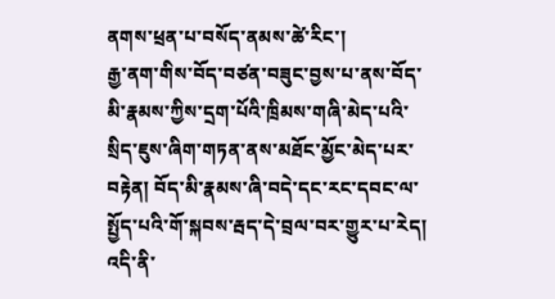ནགས་ཕྲན་པ་བསོད་ནམས་ཚེ་རིང་།
རྒྱ་ནག་གིས་བོད་བཙན་བཟུང་བྱས་པ་ནས་བོད་མི་རྣམས་ཀྱིས་དྲག་པོའི་ཁྲིམས་གཞི་མེད་པའི་སྲིད་ཇུས་ཞིག་གཏན་ནས་མཐོང་མྱོང་མེད་པར་བརྟེན། བོད་མི་རྣམས་ཞི་བདེ་དང་རང་དབང་ལ་སྤྱོད་པའི་གོ་སྐབས་རྦད་དེ་བྲལ་བར་གྱུར་པ་རེད། འདི་ནི་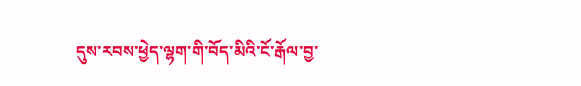དུས་རབས་ཕྱེད་ལྷག་གི་བོད་མིའི་ངོ་རྒོལ་བྱ་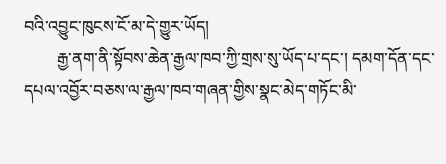བའི་འབྱུང་ཁུངས་ངོ་མ་དེ་གྱུར་ཡོད།
        རྒྱ་ནག་ནི་སྟོབས་ཆེན་རྒྱལ་ཁབ་ཀྱི་གྲས་སུ་ཡོད་པ་དང་། དམག་དོན་དང་དཔལ་འབྱོར་བཅས་ལ་རྒྱལ་ཁབ་གཞན་གྱིས་སྣང་མེད་གཏོང་མི་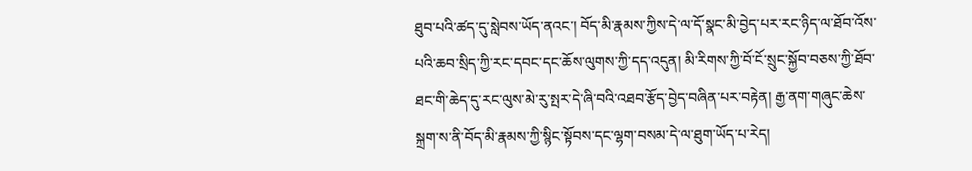ཐུབ་པའི་ཚད་དུ་སླེབས་ཡོད་ནའང་། བོད་མི་རྣམས་ཀྱིས་དེ་ལ་དོ་སྣང་མི་བྱེད་པར་རང་ཉིད་ལ་ཐོབ་འོས་པའི་ཆབ་སྲིད་ཀྱི་རང་དབང་དང་ཆོས་ལུགས་ཀྱི་དད་འདུན། མི་རིགས་ཀྱི་བོ་ངོ་སྲུང་སྐྱོབ་བཅས་ཀྱི་ཐོབ་ཐང་གི་ཆེད་དུ་རང་ལུས་མེ་རུ་སྤར་དེ་ཞི་བའི་འཐབ་རྩོད་བྱེད་བཞིན་པར་བརྟེན། རྒྱ་ནག་གཞུང་ཆེས་སྐྲག་ས་ནི་བོད་མི་རྣམས་ཀྱི་སྙིང་སྟོབས་དང་ལྷག་བསམ་དེ་ལ་ཐུག་ཡོད་པ་རེད།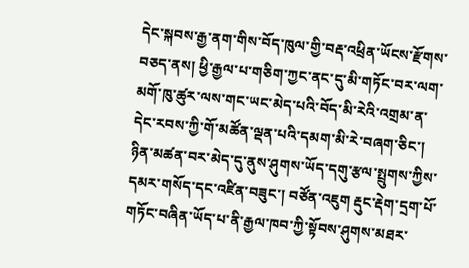དེང་སྐབས་རྒྱ་ནག་གིས་བོད་ཁུལ་གྱི་བརྡ་འཕྲིན་ཡོངས་རྫོགས་བཅད་ནས། ཕྱི་རྒྱལ་པ་གཅིག་ཀྱང་ནང་དུ་མི་གཏོང་བར་ལག་མགོ་ཁུ་ཚུར་ལས་གང་ཡང་མེད་པའི་བོད་མི་རེའི་འགྲམ་ན་དེང་རབས་ཀྱི་གོ་མཚོན་ལྡན་པའི་དམག་མི་རེ་བཞག་ཅིང་། ཉིན་མཚན་བར་མེད་དུ་ནུས་ཤུགས་ཡོད་དགུ་རྩལ་སྤྲུགས་ཀྱིས་དམར་གསོད་དང་འཛིན་བཟུང་། བཙོན་འཇུག རྡུང་རྡེག་དྲག་པོ་གཏོང་བཞིན་ཡོད་པ་ནི་རྒྱལ་ཁབ་ཀྱི་སྟོབས་ཤུགས་མཐར་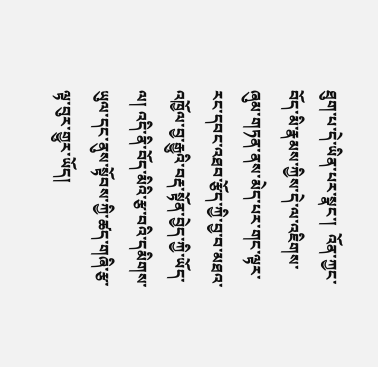ཐུག་པ་དེ་ཡིན་པར་སྣང་།  འོན་ཀྱང་བོད་མི་རྣམས་ཀྱིས་དེ་ལ་འཇིགས་ཞུམ་གཏན་ནས་མེད་པར་གང་ལྟར་རང་དབང་འཐབ་རྩོད་ཀྱི་བྱ་བ་མཐའ་འཁྱོལ་བྱ་རྒྱུའི་བརྡ་སྟོན་བྱེད་ཀྱི་ཡོད་ལ། འདི་ནི་བོད་མིའི་རྩ་བའི་དམིགས་ཡུལ་དང་ནུས་སྟོབས་ཀྱི་ཚད་གཞི་རྩ་ལྟ་བུར་གྱུར་ཡོད།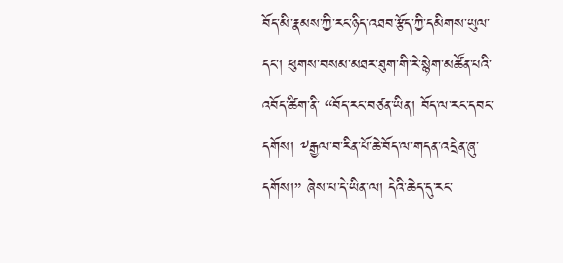བོད་མི་རྣམས་ཀྱི་རང་ཉིད་འཐབ་རྩོད་ཀྱི་དམིགས་ཡུལ་དང་། ཕུགས་བསམ་མཐར་ཐུག་གི་རེ་སྙེག་མཚོན་པའི་འབོད་ཚིག་ནི་ “བོད་རང་བཙན་ཡིན། བོད་ལ་རང་དབང་དགོས། ༸རྒྱལ་བ་རིན་པོ་ཆེ་བོད་ལ་གདན་འདྲེན་ཞུ་དགོས།” ཞེས་པ་དེ་ཡིན་ལ། དེའི་ཆེད་དུ་རང་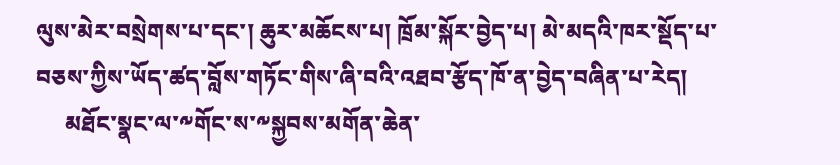ལུས་མེར་བསྲེགས་པ་དང་། ཆུར་མཆོངས་པ། ཁྲོམ་སྐོར་བྱེད་པ། མེ་མདའི་ཁར་སྡོད་པ་བཅས་ཀྱིས་ཡོད་ཚད་བློས་གཏོང་གིས་ཞི་བའི་འཐབ་རྩོད་ཁོ་ན་བྱེད་བཞིན་པ་རེད།
     མཐོང་སྣང་ལ་༸གོང་ས་༸སྐྱབས་མགོན་ཆེན་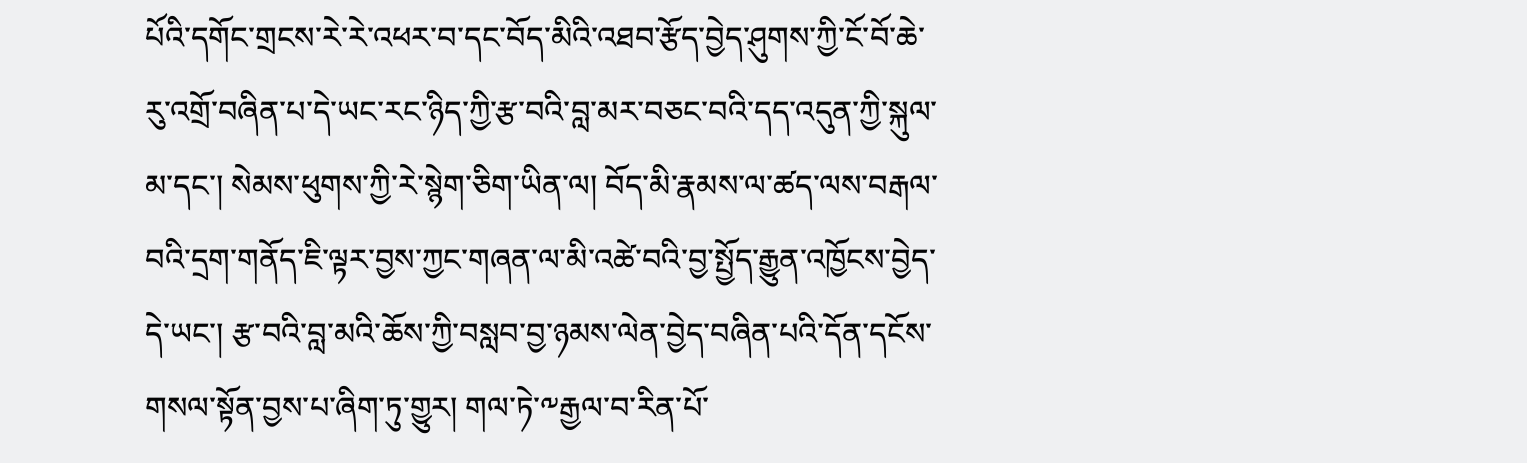པོའི་དགོང་གྲངས་རེ་རེ་འཕར་བ་དང་བོད་མིའི་འཐབ་རྩོད་བྱེད་ཤུགས་ཀྱི་ངོ་བོ་ཆེ་རུ་འགྲོ་བཞིན་པ་དེ་ཡང་རང་ཉིད་ཀྱི་རྩ་བའི་བླ་མར་བཅང་བའི་དད་འདུན་ཀྱི་སྐུལ་མ་དང་། སེམས་ཕུགས་ཀྱི་རེ་སྙེག་ཅིག་ཡིན་ལ། བོད་མི་རྣམས་ལ་ཚད་ལས་བརྒལ་བའི་དྲག་གནོད་ཇི་ལྟར་བྱས་ཀྱང་གཞན་ལ་མི་འཚེ་བའི་བྱ་སྤྱོད་རྒྱུན་འཁྱོངས་བྱེད་དེ་ཡང་། རྩ་བའི་བླ་མའི་ཆོས་ཀྱི་བསླབ་བྱ་ཉམས་ལེན་བྱེད་བཞིན་པའི་དོན་དངོས་གསལ་སྟོན་བྱས་པ་ཞིག་ཏུ་གྱུར། གལ་ཏེ་༸རྒྱལ་བ་རིན་པོ་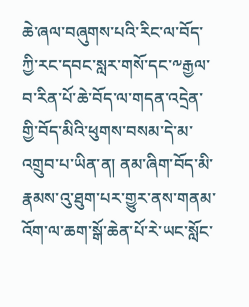ཆེ་ཞལ་བཞུགས་པའི་རིང་ལ་བོད་ཀྱི་རང་དབང་སླར་གསོ་དང་༸རྒྱལ་བ་རིན་པོ་ཆེ་བོད་ལ་གདན་འདྲེན་གྱི་བོད་མིའི་ཕུགས་བསམ་དེ་མ་འགྲུབ་པ་ཡིན་ན། ནམ་ཞིག་བོད་མི་རྣམས་འུ་ཐུག་པར་གྱུར་ནས་གནམ་འོག་ལ་ཆག་སྒོ་ཆེན་པོ་རེ་ཡང་སློང་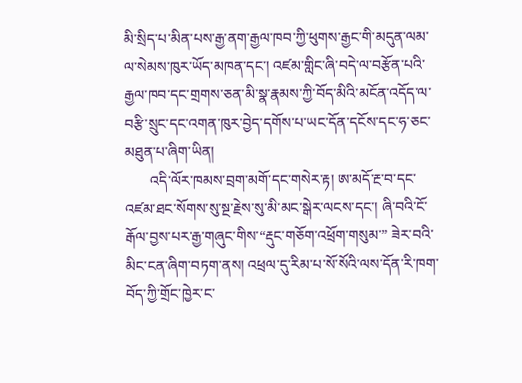མི་སྲིད་པ་མིན་པས་རྒྱ་ནག་རྒྱལ་ཁབ་ཀྱི་ཕུགས་རྒྱང་གི་མདུན་ལམ་ལ་སེམས་ཁུར་ཡོད་མཁན་དང་། འཛམ་གླིང་ཞི་བདེ་ལ་བརྩོན་པའི་རྒྱལ་ཁབ་དང་གྲགས་ཅན་མི་སྣ་རྣམས་ཀྱི་བོད་མིའི་མངོན་འདོད་ལ་བརྩི་སྲུང་དང་འགན་ཁུར་བྱེད་དགོས་པ་ཡང་དོན་དངོས་དང་ཧ་ཅང་མཐུན་པ་ཞིག་ཡིན།
       འདི་ལོར་ཁམས་བྲག་མགོ་དང་གསེར་རྟ། ཨ་མདོ་རྔ་བ་དང་འཛམ་ཐང་སོགས་སུ་སྔ་རྗེས་སུ་མི་མང་སྒེར་ལངས་དང་། ཞི་བའི་ངོ་རྒོལ་བྱས་པར་རྒྱ་གཞུང་གིས་“རྡུང་གཅོག་འཕྲོག་གསུམ་” ཟེར་བའི་མིང་ངན་ཞིག་བཏག་ནས། འཕྲལ་དུ་རིམ་པ་སོ་སོའི་ལས་དོན་རི་ཁག་བོད་ཀྱི་གྲོང་ཁྱེར་ང་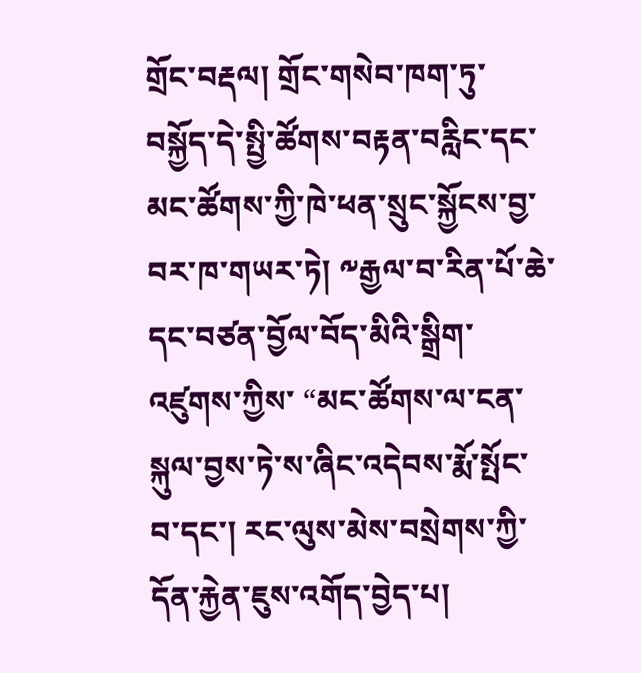གྲོང་བརྡལ། གྲོང་གསེབ་ཁག་ཏུ་བསྐྱོད་དེ་སྤྱི་ཚོགས་བརྟན་བརླིང་དང་མང་ཚོགས་ཀྱི་ཁེ་ཕན་སྲུང་སྐྱོངས་བྱ་བར་ཁ་གཡར་ཏེ། ༸རྒྱལ་བ་རིན་པོ་ཆེ་དང་བཙན་བྱོལ་བོད་མིའི་སྒྲིག་འཛུགས་ཀྱིས་ “མང་ཚོགས་ལ་ངན་སྐུལ་བྱས་ཏེ་ས་ཞིང་འདེབས་རྨོ་སྤོང་བ་དང་། རང་ལུས་མེས་བསྲེགས་ཀྱི་དོན་རྐྱེན་ཇུས་འགོད་བྱེད་པ།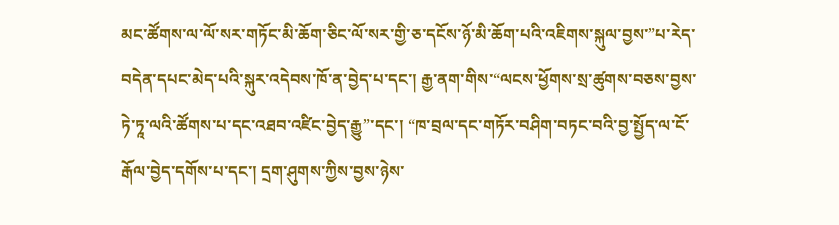མང་ཚོགས་ལ་ལོ་སར་གཏོང་མི་ཆོག་ཅིང་ལོ་སར་གྱི་ཅ་དངོས་ཉོ་མི་ཆོག་པའི་འཇིགས་སྐུལ་བྱས་”པ་རེད་བདེན་དཔང་མེད་པའི་སྐུར་འདེབས་ཁོ་ན་བྱེད་པ་དང་། རྒྱ་ནག་གིས་“ལངས་ཕྱོགས་སྲ་ཚུགས་བཅས་བྱས་ཏེ་ཏཱ་ལའི་ཚོགས་པ་དང་འཐབ་འཛིང་བྱེད་རྒྱུ”་དང་། “ཁ་བྲལ་དང་གཏོར་བཤིག་བཏང་བའི་བྱ་སྤྱོད་ལ་ངོ་རྒོལ་བྱེད་དགོས་པ་དང་། དྲག་ཤུགས་ཀྱིས་བྱས་ཉེས་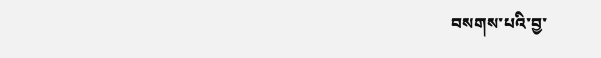བསགས་པའི་བྱ་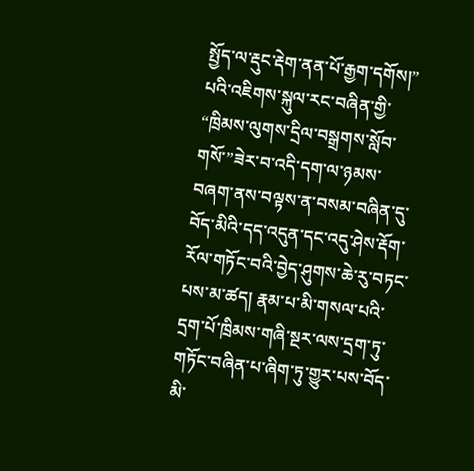སྤྱོད་ལ་རྡུང་རྡེག་ནན་པོ་རྒྱག་དགོས།” པའི་འཇིགས་སྐུལ་རང་བཞིན་གྱི་ “ཁྲིམས་ལུགས་དྲིལ་བསྒྲགས་སློབ་གསོ་”ཟེར་བ་འདི་དག་ལ་ཉམས་བཞག་ནས་བལྟས་ན་བསམ་བཞིན་དུ་བོད་མིའི་དད་འདུན་དང་འདུ་ཤེས་རྡོག་རོལ་གཏོང་བའི་བྱེད་ཤུགས་ཆེ་རུ་བཏང་པས་མ་ཚད། རྣམ་པ་མི་གསལ་པའི་དྲག་པོ་ཁྲིམས་གཞི་སྔར་ལས་དྲག་ཏུ་གཏོང་བཞིན་པ་ཞིག་ཏུ་གྱུར་པས་བོད་མི་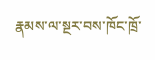རྣམས་ལ་སྔར་བས་ཁོང་ཁྲོ་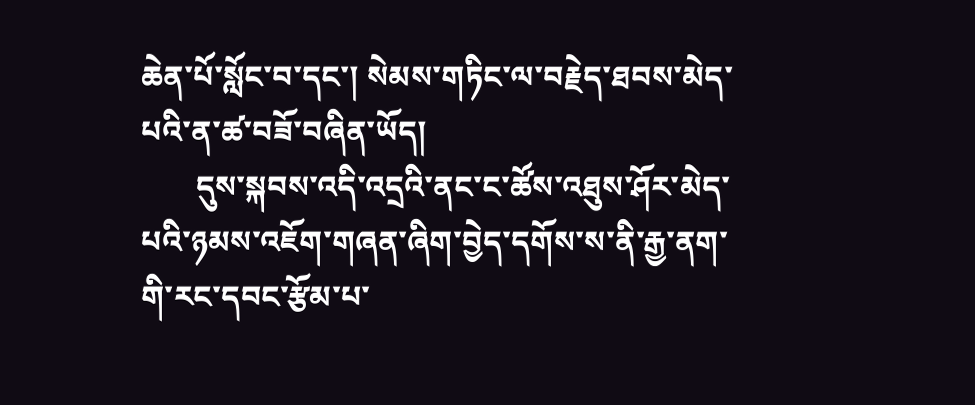ཆེན་པོ་སློང་བ་དང་། སེམས་གཏིང་ལ་བརྗེད་ཐབས་མེད་པའི་ན་ཚ་བཟོ་བཞིན་ཡོད།
       དུས་སྐབས་འདི་འདྲའི་ནང་ང་ཚོས་འཐུས་ཤོར་མེད་པའི་ཉམས་འཇོག་གཞན་ཞིག་བྱེད་དགོས་ས་ནི་རྒྱ་ནག་གི་རང་དབང་རྩོམ་པ་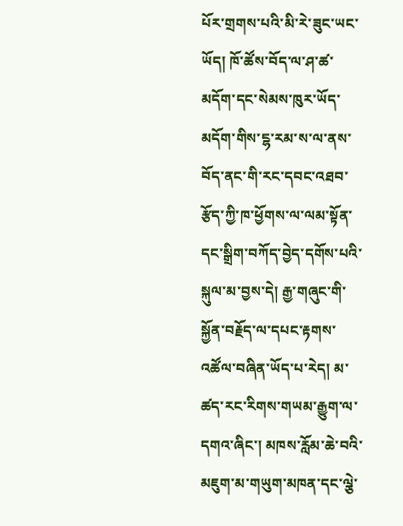པོར་གྲགས་པའི་མི་རེ་ཟུང་ཡང་ཡོད། ཁོ་ཚོས་བོད་ལ་ཤ་ཚ་མདོག་དང་སེམས་ཁུར་ཡོད་མདོག་གིས་ངྷ་རམ་ས་ལ་ནས་བོད་ནང་གི་རང་དབང་འཐབ་རྩོད་ཀྱི་ཁ་ཕྱོགས་ལ་ལམ་སྟོན་དང་སྒྲིག་བཀོད་བྱེད་དགོས་པའི་སྐུལ་མ་བྱས་དེ། རྒྱ་གཞུང་གི་སྐྱོན་བརྗོད་ལ་དཔང་རྟགས་འཚོལ་བཞིན་ཡོད་པ་རེད། མ་ཚད་རང་རིགས་གཡམ་རྒྱུག་ལ་དགའ་ཞིང་། མཁས་རློམ་ཆེ་བའི་མཇུག་མ་གཡུག་མཁན་དང་ལྕེ་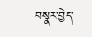བསྣར་བྱེད་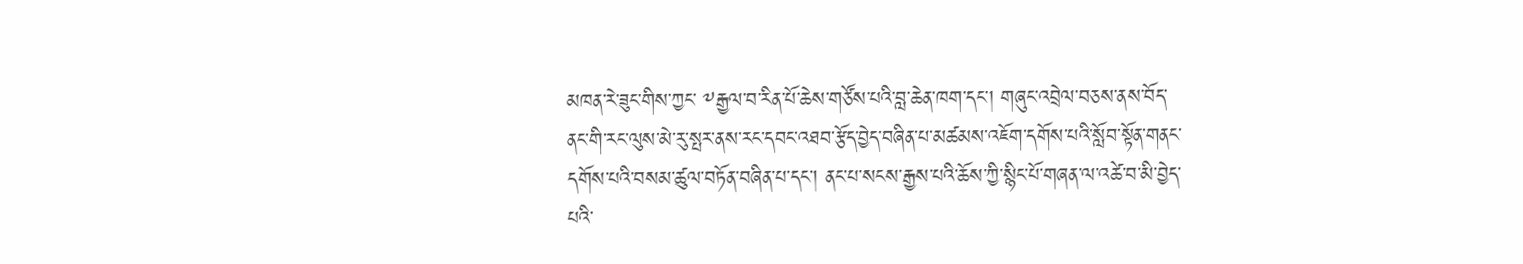མཁན་རེ་ཟུང་གིས་ཀྱང་ ༸རྒྱལ་བ་རིན་པོ་ཆེས་གཙོས་པའི་བླ་ཆེན་ཁག་དང་། གཞུང་འབྲེལ་བཅས་ནས་བོད་ནང་གི་རང་ལུས་མེ་རུ་སྤར་ནས་རང་དབང་འཐབ་རྩོད་བྱེད་བཞིན་པ་མཚམས་འཇོག་དགོས་པའི་སློབ་སྟོན་གནང་དགོས་པའི་བསམ་ཚུལ་བཏོན་བཞིན་པ་དང་། ནང་པ་སངས་རྒྱས་པའི་ཆོས་ཀྱི་སྙིང་པོ་གཞན་ལ་འཚེ་བ་མི་བྱེད་པའི་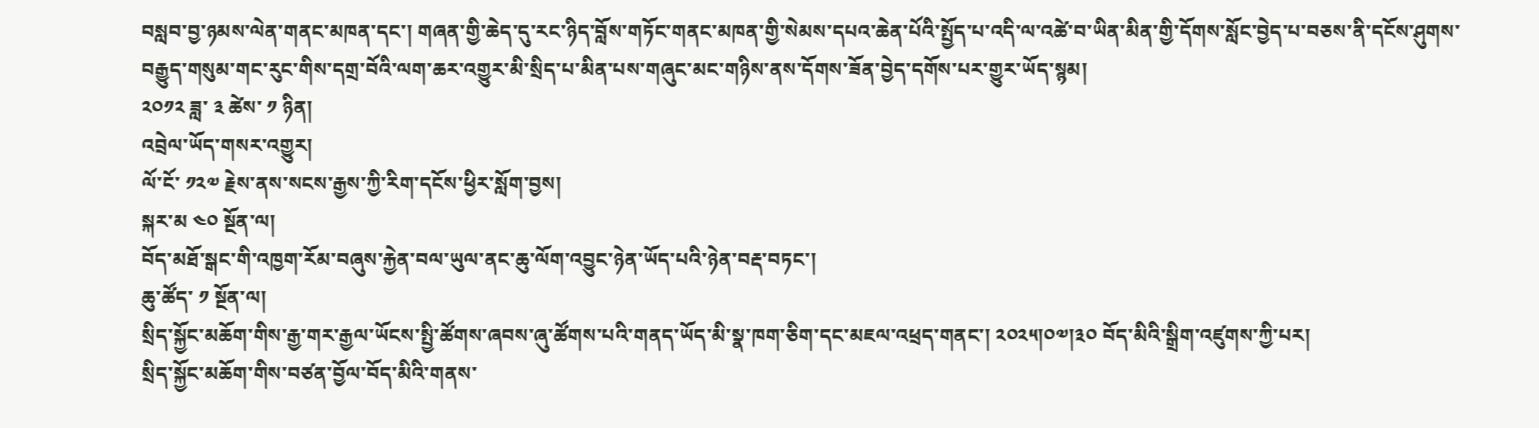བསླབ་བྱ་ཉམས་ལེན་གནང་མཁན་དང་། གཞན་གྱི་ཆེད་དུ་རང་ཉིད་བློས་གཏོང་གནང་མཁན་གྱི་སེམས་དཔའ་ཆེན་པོའི་སྤྱོད་པ་འདི་ལ་འཚེ་བ་ཡིན་མིན་གྱི་དོགས་སློང་བྱེད་པ་བཅས་ནི་དངོས་ཤུགས་བརྒྱུད་གསུམ་གང་རུང་གིས་དགྲ་བོའི་ལག་ཆར་འགྱུར་མི་སྲིད་པ་མིན་པས་གཞུང་མང་གཉིས་ནས་དོགས་ཟོན་བྱེད་དགོས་པར་གྱུར་ཡོད་སྙམ།
༢༠༡༢ ཟླ་ ༣ ཚེས་ ༡ ཉིན།
འབྲེལ་ཡོད་གསར་འགྱུར།
ལོ་ངོ་ ༡༢༧ རྗེས་ནས་སངས་རྒྱས་ཀྱི་རིག་དངོས་ཕྱིར་སློག་བྱས།
སྐར་མ ༤༠ སྔོན་ལ།
བོད་མཐོ་སྒང་གི་འཁྱག་རོམ་བཞུས་རྐྱེན་བལ་ཡུལ་ནང་ཆུ་ལོག་འབྱུང་ཉེན་ཡོད་པའི་ཉེན་བརྡ་བཏང་།
ཆུ་ཚོད་ ༡ སྔོན་ལ།
སྲིད་སྐྱོང་མཆོག་གིས་རྒྱ་གར་རྒྱལ་ཡོངས་སྤྱི་ཚོགས་ཞབས་ཞུ་ཚོགས་པའི་གནད་ཡོད་མི་སྣ་ཁག་ཅིག་དང་མཇལ་འཕྲད་གནང་། ༢༠༢༥།༠༧།༣༠ བོད་མིའི་སྒྲིག་འཛུགས་ཀྱི་པར།
སྲིད་སྐྱོང་མཆོག་གིས་བཙན་བྱོལ་བོད་མིའི་གནས་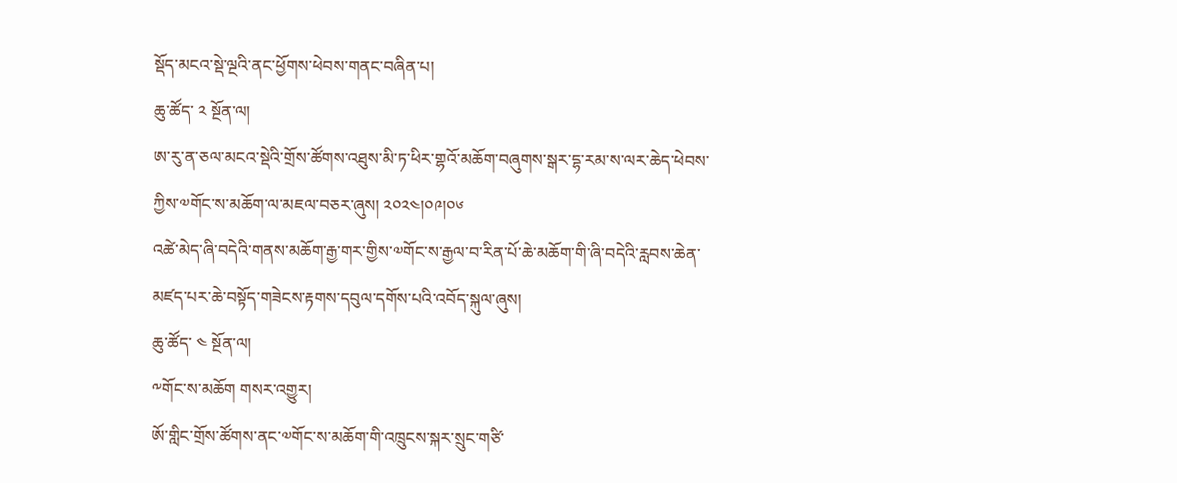སྡོད་མངའ་སྡེ་ལྔའི་ནང་ཕྱོགས་ཕེབས་གནང་བཞིན་པ།
ཆུ་ཚོད་ ༢ སྔོན་ལ།
ཨ་རུ་ན་ཅལ་མངའ་སྡེའི་གྲོས་ཚོགས་འཐུས་མི་ཏ་ཕིར་གྷའོ་མཆོག་བཞུགས་སྒར་དྷ་རམ་ས་ལར་ཆེད་ཕེབས་ཀྱིས་༧གོང་ས་མཆོག་ལ་མཇལ་བཅར་ཞུས། ༢༠༢༤།༠༩།༠༦
འཚེ་མེད་ཞི་བདེའི་གནས་མཆོག་རྒྱ་གར་གྱིས་༧གོང་ས་རྒྱལ་བ་རིན་པོ་ཆེ་མཆོག་གི་ཞི་བདེའི་རླབས་ཆེན་མཛད་པར་ཆེ་བསྟོད་གཟེངས་རྟགས་དབུལ་དགོས་པའི་འབོད་སྐུལ་ཞུས།
ཆུ་ཚོད་ ༤ སྔོན་ལ།
༸གོང་ས་མཆོག གསར་འགྱུར།
ཨོ་གླིང་གྲོས་ཚོགས་ནང་༧གོང་ས་མཆོག་གི་འཁྲུངས་སྐར་སྲུང་གཙི་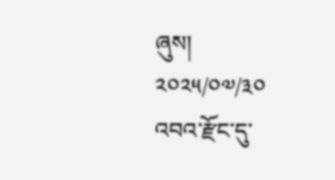ཞུས།
༢༠༢༥/༠༧/༣༠
འབའ་རྫོང་དུ་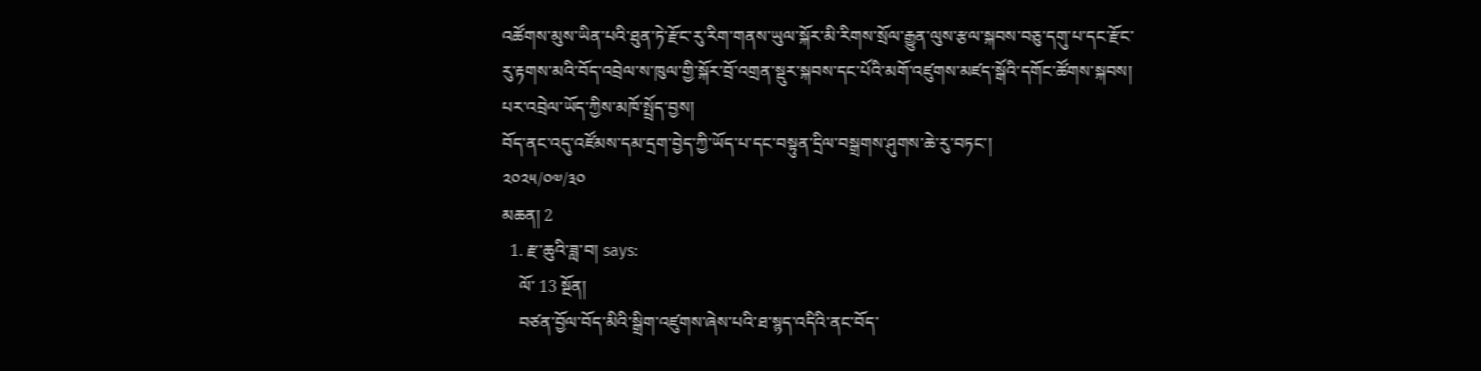འཚོགས་མུས་ཡིན་པའི་ཐུན་ཏེ་རྫོང་རུ་རིག་གནས་ཡུལ་སྐོར་མི་རིགས་སྲོལ་རྒྱུན་ལུས་རྩལ་སྐབས་བཅུ་དགུ་པ་དང་རྫོང་རུ་རྟགས་མའི་བོད་འབྲེལ་ས་ཁུལ་གྱི་སྐོར་བྲོ་འགྲན་སྡུར་སྐབས་དང་པོའི་མགོ་འཛུགས་མཛད་སྒོའི་དགོང་ཚོགས་སྐབས། པར་འབྲེལ་ཡོད་ཀྱིས་མཁོ་སྤྲོད་བྱས།
བོད་ནང་འདུ་འཛོམས་དམ་དྲག་བྱེད་ཀྱི་ཡོད་པ་དང་བསྟུན་དྲིལ་བསྒྲགས་ཤུགས་ཆེ་རུ་བཏང་།
༢༠༢༥/༠༧/༣༠
མཆན། 2
  1. རྫ་ཆུའི་ཟླ་བ། says:
    ལོ་ 13 སྔོན།
    བཙན་བྱོལ་བོད་མིའི་སྒྲིག་འཛུགས་ཞེས་པའི་ཐ་སྙད་འདིའི་ནང་བོད་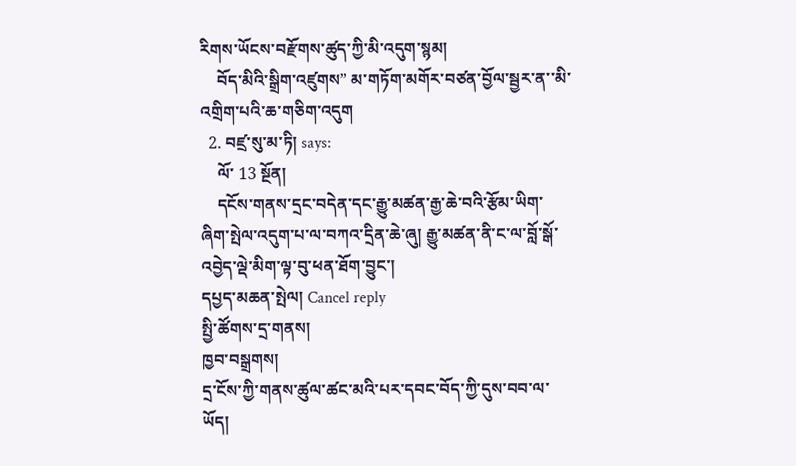རིགས་ཡོངས་བརྫོགས་ཚུད་ཀྱི་མི་འདུག་སྙམ།
    བོད་མིའི་སྒྲིག་འཛུགས” མ་གཏོག་མགོར་བཙན་བྱོལ་སྦྱར་ན་་མི་འགྲིག་པའི་ཆ་གཅིག་འདུག
  2. བཛྲ་སུ་མ་ཏི། says:
    ལོ་ 13 སྔོན།
    དངོས་གནས་དྲང་བདེན་དང་རྒྱུ་མཚན་རྒྱ་ཆེ་བའི་རྩོམ་ཡིག་ཞིག་སྤེལ་འདུག་པ་ལ་བཀའ་དྲིན་ཆེ་ཞུ། རྒྱུ་མཚན་ནི་ང་ལ་བློ་སྒོ་འབྱེད་ལྡེ་མིག་ལྟ་བུ་ཕན་ཐོག་བྱུང་།
དཔྱད་མཆན་སྤེལ། Cancel reply
སྤྱི་ཚོགས་དྲ་གནས།
ཁྱབ་བསྒྲགས།
དྲ་ངོས་ཀྱི་གནས་ཚུལ་ཚང་མའི་པར་དབང་བོད་ཀྱི་དུས་བབ་ལ་ཡོད།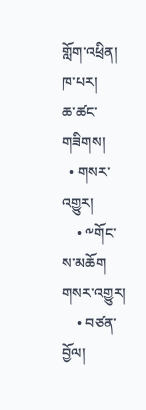གློག་འཕྲིན།
ཁ་པར།
ཆ་ཚང་གཟིགས།
  • གསར་འགྱུར།
    • ༸གོང་ས་མཆོག གསར་འགྱུར།
    • བཙན་བྱོལ།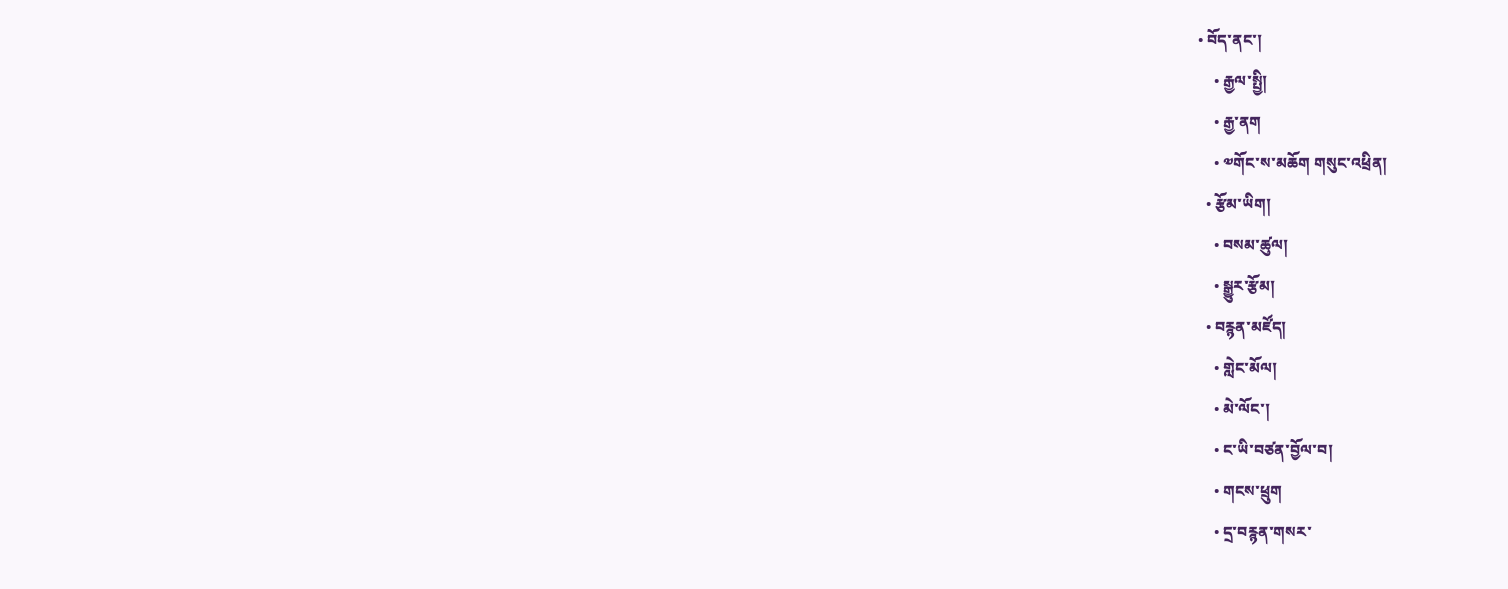• བོད་ནང་།
    • རྒྱལ་སྤྱི།
    • རྒྱ་ནག
    • ༧གོང་ས་མཆོག གསུང་འཕྲིན།
  • རྩོམ་ཡིག།
    • བསམ་ཚུལ།
    • སྒྱུར་རྩོམ།
  • བརྙན་མཛོད།
    • གླེང་མོལ།
    • མེ་ལོང་།
    • ང་ཡི་བཙན་བྱོལ་བ།
    • གངས་ཕྲུག
    • དྲ་བརྙན་གསར་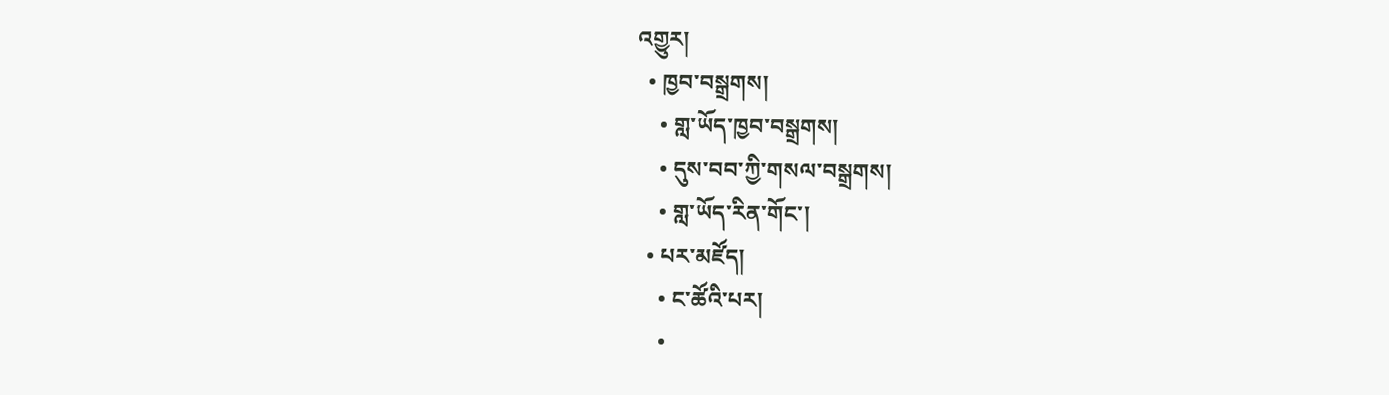འགྱུར།
  • ཁྱབ་བསྒྲགས།
    • གླ་ཡོད་ཁྱབ་བསྒྲགས།
    • དུས་བབ་ཀྱི་གསལ་བསྒྲགས།
    • གླ་ཡོད་རིན་གོང་།
  • པར་མཛོད།
    • ང་ཚོའི་པར།
    •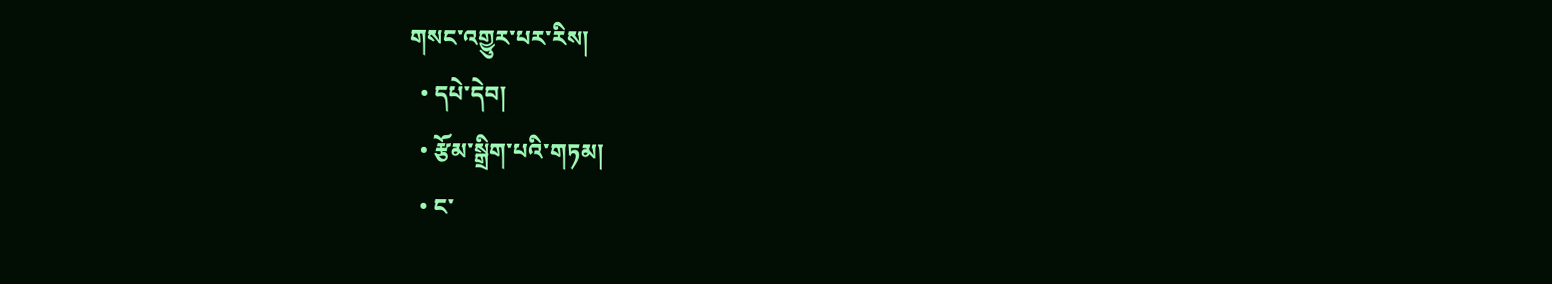གསང་འགྱུར་པར་རིས།
  • དཔེ་དེབ།
  • རྩོམ་སྒྲིག་པའི་གཏམ།
  • ང་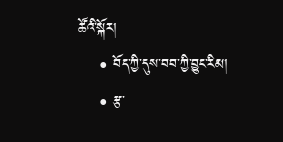ཚོའི་སྐོར།
    • བོད་ཀྱི་དུས་བབ་ཀྱི་བྱུང་རིམ།
    • རྩ་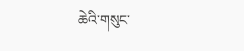ཆེའི་གསུང་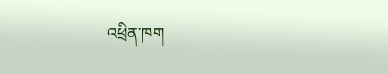འཕྲིན་ཁག